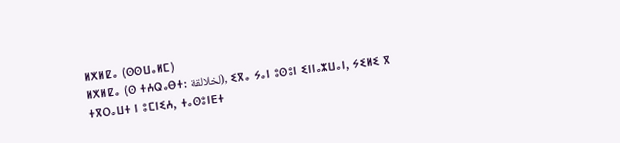ⵍⵅⵍⵇⴰ (ⵙⵙⵡⴰⵍⵎ)
ⵍⵅⵍⵇⴰ (ⵙ ⵜⵄⵕⴰⴱⵜ: لخلالقة), ⵉⴳⴰ ⵢⴰⵏ ⵓⵙⵓⵏ ⵉⵏⵏⴰⵣⵡⴰⵏ, ⵢⵉⵍⵉ ⴳ ⵜⴳⵔⴰⵡⵜ ⵏ ⵓⵎⵏⵉⵄ, ⵜⴰⵙⵓⵏⴹⵜ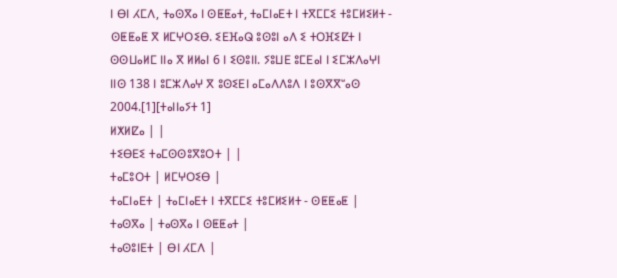ⵏ ⴱⵏ ⵃⵎⴷ, ⵜⴰⵙⴳⴰ ⵏ ⵙⵟⵟⴰⵜ, ⵜⴰⵎⵏⴰⴹⵜ ⵏ ⵜⴳⵎⵎⵉ ⵜⵓⵎⵍⵉⵍⵜ - ⵙⵟⵟⴰⵟ ⴳ ⵍⵎⵖⵔⵉⴱ. ⵉⴹⴼⴰⵕ ⵓⵙⵓⵏ ⴰⴷ ⵉ ⵜⵔⴼⵉⵇⵜ ⵏ ⵙⵙⵡⴰⵍⵎ ⵏⵏⴰ ⴳ ⵍⵍⴰⵏ 6 ⵏ ⵉⵙⵓⵏⵏ. ⵢⵓⵡⴹ ⵓⵎⴹⴰⵏ ⵏ ⵉⵎⵣⴷⴰⵖⵏ ⵏⵏⵙ 138 ⵏ ⵓⵎⵣⴷⴰⵖ ⴳ ⵓⵙⵉⴹⵏ ⴰⵎⴰⴷⴷⵓⴷ ⵏ ⵓⵙⴳⴳⵯⴰⵙ 2004.[1][ⵜⴰⵏⵏⴰⵢⵜ 1]
ⵍⵅⵍⵇⴰ | |
ⵜⵉⴱⴹⵉ ⵜⴰⵎⵙⵙⵓⴳⵓⵔⵜ | |
ⵜⴰⵎⵓⵔⵜ | ⵍⵎⵖⵔⵉⴱ |
ⵜⴰⵎⵏⴰⴹⵜ | ⵜⴰⵎⵏⴰⴹⵜ ⵏ ⵜⴳⵎⵎⵉ ⵜⵓⵎⵍⵉⵍⵜ - ⵙⵟⵟⴰⵟ |
ⵜⴰⵙⴳⴰ | ⵜⴰⵙⴳⴰ ⵏ ⵙⵟⵟⴰⵜ |
ⵜⴰⵙⵓⵏⴹⵜ | ⴱⵏ ⵃⵎⴷ |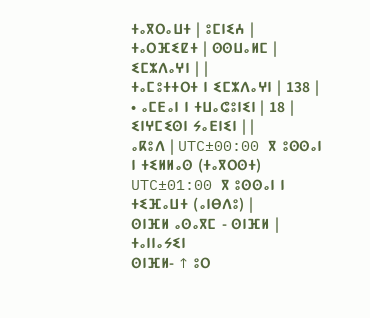ⵜⴰⴳⵔⴰⵡⵜ | ⵓⵎⵏⵉⵄ |
ⵜⴰⵔⴼⵉⵇⵜ | ⵙⵙⵡⴰⵍⵎ |
ⵉⵎⵣⴷⴰⵖⵏ | |
ⵜⴰⵎⵓⵜⵜⵔⵜ ⵏ ⵉⵎⵣⴷⴰⵖⵏ | 138 |
• ⴰⵎⴹⴰⵏ ⵏ ⵜⵡⴰⵛⵓⵏⵉⵏ | 18 |
ⵉⵏⵖⵎⵉⵙⵏ ⵢⴰⴹⵏⵉⵏ | |
ⴰⴽⵓⴷ | UTC±00:00 ⴳ ⵓⵙⵙⴰⵏ ⵏ ⵜⵉⵍⵍⴰⵙ (ⵜⴰⴳⵔⵙⵜ) UTC±01:00 ⴳ ⵓⵙⵙⴰⵏ ⵏ ⵜⵉⴼⴰⵡⵜ (ⴰⵏⴱⴷⵓ) |
ⵙⵏⴼⵍ ⴰⵙⴰⴳⵎ - ⵙⵏⴼⵍ |
ⵜⴰⵏⵏⴰⵢⵉⵏ
ⵙⵏⴼⵍ- ↑ ⵓⵔ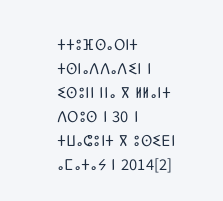ⵜⵜⵓⴼⵙⴰⵔⵏⵜ ⵜⵙⵏⴰⴷⴷⴰⴷⵉⵏ ⵏ ⵉⵙⵓⵏⵏ ⵏⵏⴰ ⴳ ⵍⵍⴰⵏⵜ ⴷⵔⵓⵙ ⵏ 30 ⵏ ⵜⵡⴰⵛⵓⵏⵜ ⴳ ⵓⵙⵉⴹⵏ ⴰⵎⴰⵜⴰⵢ ⵏ 2014[2]